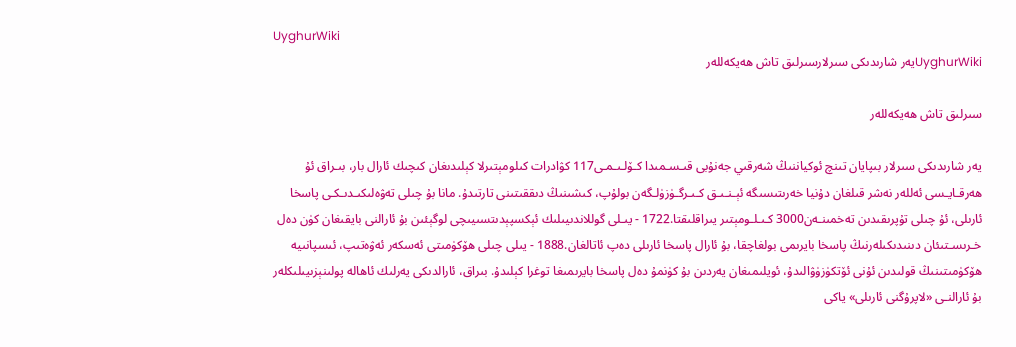UyghurWiki
UyghurWikiيەر شارىدىكى سىرلارسىرلىق تاش ھەيكەللەر

سىرلىق تاش ھەيكەللەر

يەر شارىدىكى سىرلار بىپايان تىنچ ئوكياننىڭ شەرقىي جەنۇبى قىـسـمىدا كـۆلـىـمـى117 كۋادرات كىلومېتىرلا كېلىدىغان كىچىك ئارال بار، بىـراق ئۇ ھەرقـايـسى ئەللەر نەشر قىلغان دۇنيا خەرىتىسىگە ئېـنـىـق كـىـرگـۈزۈلـگەن بولۇپ، كىشىنىڭ دىققىتىنى تارتىدۇ. مانا بۇ چىلى تەۋەلىكىـدىـكـى پاسخا ئارىلى، ئۇ چىلى تۇپرىقىدىن تەخمىنـەن3000 كـىـلـومېتىر يىراقلىقتا.1722 - يىـلى گوللاندىيىلىك ئېكسپېدىتسىيىچى لوگېئىن بۇ ئارالنى بايقىغان كۈن دەل خـرىسـتىئان دىنىدىكىلەرنىڭ پاسخا بايرىمى بولغاچقا، بۇ ئارال پاسخا ئارىلى دەپ ئاتالغان.1888 - يىلى چىلى ھۆكۈمىتى ئەسكەر ئەۋەتىپ، ئىسپانىيە ھۆكۈمىتىنىڭ قولىدىن ئۇنى ئۆتكۈزۈۋالىدۇ، ئويلىمىغان يەردىن بۇ كۈنمۇ دەل پاسخا بايرىمىغا توغرا كېلىدۇ. بىراق، ئارالدىكى يەرلىك ئاھالە پولىنېزىيىلىكلەر بۇ ئارالنـى «لاپرۇگنى ئارىلى» ياكى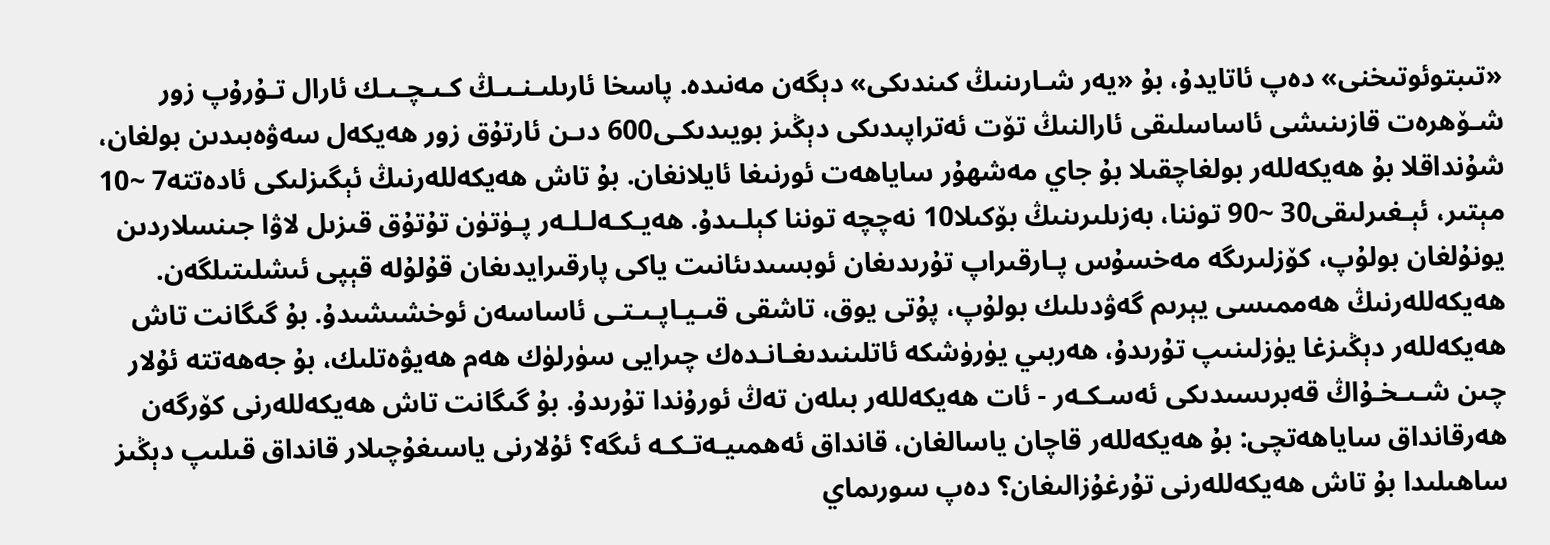«تىبتوئوتىخنى» دەپ ئاتايدۇ، بۇ «يەر شـارىنىڭ كىندىكى» دېگەن مەنىدە. پاسخا ئارىلىـنـىـڭ كـىـچـىـك ئارال تـۇرۇپ زور شـۆھرەت قازىنىشى ئاساسلىقى ئارالنىڭ تۆت ئەتراپىدىكى دېڭىز بويىدىكـى600 دىـن ئارتۇق زور ھەيكەل سەۋەبىدىن بولغان، شۇنداقلا بۇ ھەيكەللەر بولغاچقىلا بۇ جاي مەشھۇر ساياھەت ئورنىغا ئايلانغان. بۇ تاش ھەيكەللەرنىڭ ئېگىزلىكى ئادەتتە7 ~10 مېتىر، ئېـغىرلىقى30 ~90 توننا، بەزىلىرىنىڭ بۆكىلا10 نەچچە توننا كېلـىدۇ. ھەيـكـەلـلـەر پـۈتۈن تۇتۇق قىزىل لاۋا جىنسلاردىن يونۇلغان بولۇپ، كۆزلىرىگە مەخسۇس پـارقىراپ تۇرىدىغان ئوبسىدىئانىت ياكى پارقىرايدىغان قۇلۇلە قېپى ئىشلىتىلگەن. ھەيكەللەرنىڭ ھەممىسى يېرىم گەۋدىلىك بولۇپ، پۇتى يوق، تاشقى قىـيـاپـىـتـى ئاساسەن ئوخشىشىدۇ. بۇ گىگانت تاش ھەيكەللەر دېڭىزغا يۈزلىنىپ تۇرىدۇ، ھەربىي يۈرۈشكە ئاتلىنىدىغـانـدەك چىرايى سۈرلۈك ھەم ھەيۋەتلىك، بۇ جەھەتتە ئۇلار چىن شـىـخـۇاڭ قەبرىسىدىكى ئەسـكـەر - ئات ھەيكەللەر بىلەن تەڭ ئورۇندا تۇرىدۇ. بۇ گىگانت تاش ھەيكەللەرنى كۆرگەن ھەرقانداق ساياھەتچى: بۇ ھەيكەللەر قاچان ياسالغان، قانداق ئەھمىيـەتـكـە ئىگە؟ ئۇلارنى ياسىغۇچىلار قانداق قىلىپ دېڭىز ساھىلىدا بۇ تاش ھەيكەللەرنى تۇرغۇزالىغان؟ دەپ سورىماي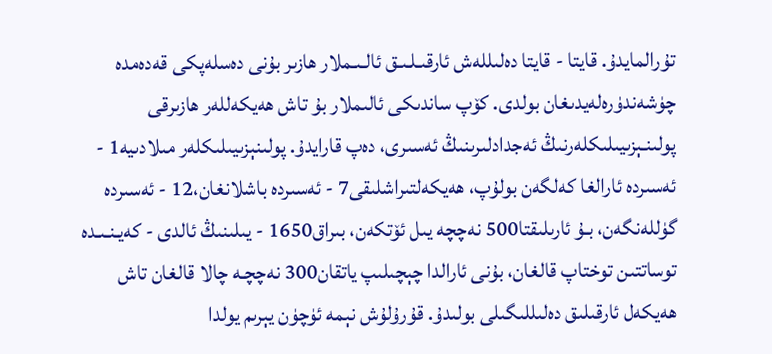تۇرالمايدۇ. قايتا - قايتا دەلىللەش ئارقىـلـىـق ئالـىـملار ھازىر بۇنى دەسلەپكى قەدەمدە چۈشەندۈرەلەيدىغان بولدى. كۆپ ساندىكى ئالىملار بۇ تاش ھەيكەللەر ھازىرقى پولىنـېزىيىلىكلەرنىڭ ئەجدادلىرىنىڭ ئەسىرى، دەپ قارايدۇ. پولىنېزىيىلىكلەر مىلادىيە1 - ئەسىردە ئارالغا كەلگەن بولۇپ، ھەيكەلتىراشلىقى7 - ئەسىردە باشلانغان،12 - ئەسىردە گۈللەنگەن، بـۇ ئارىلىقتا500 نەچچە يىل ئۆتكەن، بىراق1650 - يىلىنىڭ ئالدى - كەيـنـىـدە توساتتىن توختاپ قالغان، بۇنى ئارالدا چېچىلىپ ياتقان300 نەچچـە چالا قالغان تاش ھەيكەل ئارقىلىق دەلىللىگىلى بولىدۇ. قۇرۇلۇش نېمە ئۈچۈن يېرىم يولدا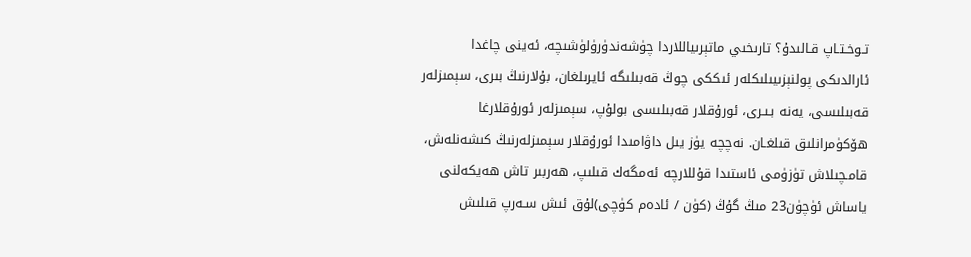تـوخـتـاپ قـالىدۇ؟ تارىخىي ماتېرىياللاردا چۈشەندۈرۈلۈشىچە، ئەينى چاغدا ئارالدىكى پولنېزىيىلىكلەر ئىككى چوڭ قەبىلىگە ئايرىلغان، بۇلارنىڭ بىرى، سېمىزلەر قەبىلىسى، يەنە بـىـرى، ئورۇقلار قەبىلىسى بولۇپ، سېمىزلەر ئورۇقلارغا ھۆكۈمرانلىق قىلغـان. نەچچە يۈز يىل داۋامىدا ئورۇقلار سېمىزلەرنىڭ كىشەنلەش، قامـچىلاش تۈزۈمى ئاستىدا قۇللارچە ئەمگەك قىلىپ، ھەربىر تاش ھەيكەلنى ياساش ئۈچۈن23 مىڭ گۇڭ (كۈن / ئادەم كۈچى)لۇق ئىش سـەرپ قىلىش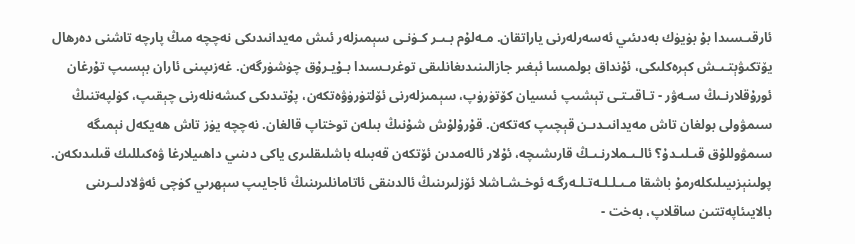ئارقىـسىدا بۇ بۈيۈك بەدىئىي ئەسەرلەرنى ياراتقان. مـەلۇم بـىـر كـۈنـى سېمىزلەر ئىش مەيدانىدىكى نەچچە مىڭ پارچە تاشنى دەرھال يۆتكىۋېتـىـش كېرەكلىكى، ئۇنداق بولمىسا ئېغىر جازالىنىدىغانلىقى توغرىـسىدا بـۇيـرۇق چۈشۈرگەن. غەزىپىنى ئاران بېسىپ تۇرغان ئورۇقلارنـىڭ سـەۋر - تـاقىـتـى تېشىپ ئىسيان كۆتۈرۈپ، سېمىزلەرنى ئۆلتۈرۈۋەتكەن، پۇتىدىكى كىشەنلەرنى چېقىپ، كۈلپەتنىڭ سىمۋولى بولغان تاش مەيدانىـدىـن قېچىپ كەتكەن. قۇرۇلۇش شۇنىڭ بىلەن توختاپ قالغان. نەچچە يۈز تاش ھەيكەل نېمىگە سىمۋوللۇق قىـلىـدۇ؟ ئالـىـملارنـىـڭ قارىشىچە، ئۇلار ئالەمدىن ئۆتكەن قەبىلە باشلىقلىرى ياكى دىنىي داھىيلارغا ۋەكىللىك قىلىدىكەن. پولىنېزىيىلىكلەرمۇ باشقا مـىـلـلـەتـلـەرگـە ئوخـشـاشلا ئۆزلىرىنىڭ ئالدىنقى ئاتامانلىرىنىڭ ئاجايىپ سېھرىي كۈچى ئەۋلادلىـرىنى بالايىئاپەتتىن ساقلاپ، بەخت -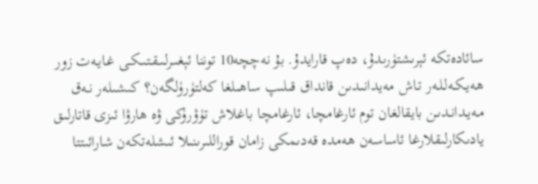سائادەتكە ئېرىشتۈرىدۇ، دەپ قارايدۇ. بۇ نەچچە10 توننا ئېغىـرلـىـقـتـىـكـى غـايـەت زور ھەيـكـەلـلـەر تـاش مەيدانىدىن قانداق قىلىپ ساھىلغا كەلتۈرۈلگەن؟ كىشىلەر نـەق مـەيـدانـدىـن بايقالغان توم ئارغامچا، ئارغامچا باغلاش تۈۋرۈكى ۋە ھارۋا ئىزى قاتارلىق يادىكارلىقلارغا ئاساسەن ھەمدە قەدىمكى زامان قوراللىرىنىلا ئىشلەتكەن شارائىتتا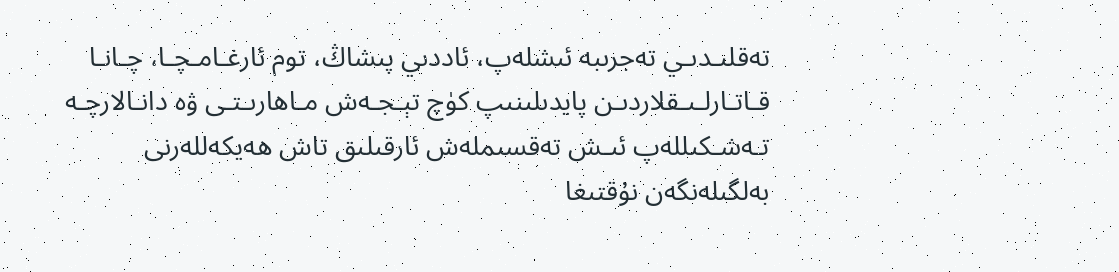تەقلىـدىـي تەجرىبە ئىشلەپ، ئاددىي پىشاڭ، توم ئارغـامـچـا، چـانـا قـاتـارلـىـقلاردىـن پايدىلىنىپ كۈچ تېـجـەش مـاھارىـتـى ۋە دانـالارچـە تـەشـكىللەپ ئىـش تەقسىملەش ئارقىلىق تاش ھەيكەللەرنى بەلگىلەنگەن نۇقتىغا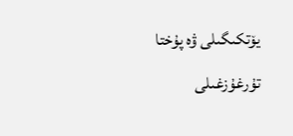يۆتكىگىلى ۋە پۇختا تۇرغۇزغىلى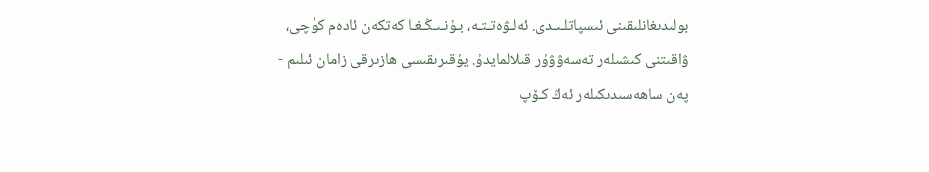بولىدىغانلىقىنى ئىسپاتلـىـدى. ئەلـۋەتـتـە، بـۇنـىـڭـغـا كەتكەن ئادەم كۈچى، ۋاقىتنى كىشىلەر تەسەۋۋۇر قىلالمايدۇ. يۇقىرىقىسى ھازىرقى زامان ئىلىم - پەن ساھەسىدىكىلەر ئەڭ كـۆپ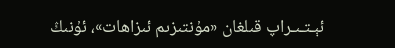ئېـتـىـراپ قىلغان «مۇنتىزىم ئىزاھات»، ئۇنىڭ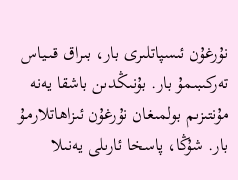نۇرغۇن ئىسپاتلىرى بار، بىراق قـىـياس تەركىبىمۇ بار. بۇنىڭدىن باشقا يەنە مۇنتىزىم بولمىغان نۇرغۇن ئىزاھاتلارمـۇ بار. شۇڭا، پاسخا ئارىلى يەنىلا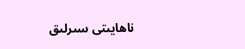ناھايىتى سىرلىق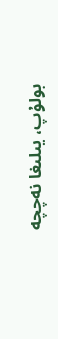بولۇپ، يىلىغا نەچچە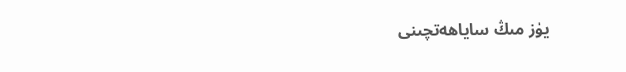يۈز مىڭ ساياھەتچىنى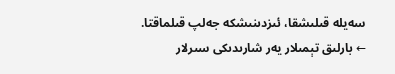سەيلە قىلىشقا، ئىزدىنىشكە جەلپ قىلماقتا.
← بارلىق تېمىلار يەر شارىدىكى سىرلار